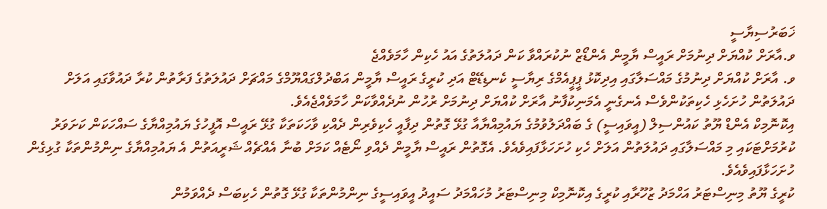ޚަބަރުސިޔާސީ
ވ.އާރަށް ކުއްޔަށް ދިނުމަށް ރައީސް ޔާމީން އެންޑޯޒް ނުކުރައްވާ ކަން ދައުލަތުގެ އައު ހެކިން ހާމަވެއްޖެ
ވ. އާރަށް ކުއްޔަށް ދިނުމުގެ މައްސަލާގައި އިދިކޮޅު ޕީޕީއެމްގެ ރިޔާސީ ކެނޑިޑޭޓް އަދި ކުރީގެ ރައީސް ޔާމީން އަބްދުލްގައްޔޫމްގެ މައްޗަށް ދައުލަތުގެ ފަރާތުން ކުރާ ދައުވާގައި އަލަށް ދައުލަތުން ހުށަހެޅި ހެކިތަކުންވެސް އެނގެނީ އެމަނިކުފާނު އާރަށް ކުއްޔަށް ދިނުމަށް ރުހުން ނުދެއްވާކަން ހާމަވެއްޖެއެވެ.
އިކޮނޮމިކް އެންޑް ޔޫތު ކައުންސިލް (އީވައިސީ) ގެ ބައްދަލުވުމުގެ ޔައުމިއްޔާއާ ގުޅޭ ގޮތުން ދިފާއީ ހެކިވެރިން ދެއްކި ވާހަކަތަކާ ގުޅޭ ރައީސް އޮފީހުގެ ޔައުމިއްޔާގެ ސައްހަކަން ކަށަވަރު ކުރުމަށްޓަކައި މި މައްސަލާގައި ދައުލަތުން އަލަށް ހެކި ހުށަހަޅާފައިވެއެވެ. އެގޮތުން ރައީސް ޔާމީން ދެއްވި ނޯޓެއް ކަމަށް ބުނާ އެއްޗެއް ޝަރީއަތުން އެ ޔައުމިއްޔާގެ ނިންމުންތަކާ ގުޅިގެން ހުށަހަޅާފައިވެއެވެ.
ކުރީގެ ޔޫތު މިނިސްޓަރު އަހްމަދު ޒުހޫރާއި ކުރީގެ އިކޮނޮމިކް މިނިސްޓަރު މުހައްމަދު ސައީދު އީވައިސީގެ ނިންމުންތަކާ ގުޅޭ ގޮތުން ހެކިބަސް ދެއްވަމުން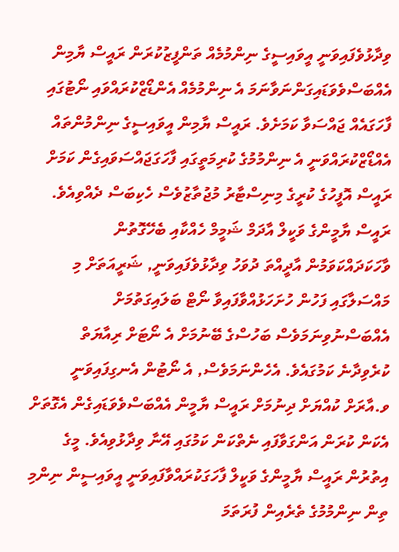ވިދާޅުވެފައިވަނީ އީވައިސީގެ ނިންމުމެއް ތަންފީޒުކުރަން ރައީސް ޔާމިން އެއްބަސްވެވަޑައިގަންނަވާނަމަ އެ ނިންމުމެއް އެންޑޯޒްކުރައްވައި ނޯޓުގައި ފާހަގައެއް ޖައްސަވާ ކަމަށެވެ. ރައީސް ޔާމިން އީވައިސީގެ ނިންމުންތައް އެއްޑޯޒްކުރައްވަނީ އެ ނިންމުމުގެ ކުރިމަތީގައި ފާހަގަޖައްސަވައިގެން ކަމަށް ރައީސް އޮފީހުގެ ކުރީގެ މިނިސްޓާރު މުޖުތާޒުވެސް ހެކިބަސް ދެއްވިއެވެ.
ރައީސް ޔާމީންގެ ވަކީލް އާދަމް ޝަމީމް ހެއްކާއި ބެހޭގޮތުން ވާހަކަދައްކަވަމުން އާދީއްތަ ދުވަހު ވިދާޅުވެފައިވަނީ, ޝަރީއަތަށް މި މައްސަލާގައި ފަހުން ހުށަހަޅުއްވާފައިވާ ނޯޓް ބަލައިގަތުމަށް އެއްބަސްނުވިނަމަވެސް ބަހުސްގެ ބޭނުމަށް އެ ނޯޓަށް ރިއާޔަތް ކުރެވިދާނެ ކަމުގައެވެ. އެހެންނަމަވެސް, އެ ނޯޓުން އެނގިފައިވަނީ ވ.އާރަށް ކުއްޔަށް ދިނުމަށް ރައީސް ޔާމީން އެއްބަސްވެވަޑައިގެން އެގޮތަށް އެކަން ކުރަން އަންގަވާފައި ނެތްކަން ކަމުގައި އޭނާ ވިދާޅުވިއެވެ. މީގެ އިތުރުން ރައީސް ޔާމީންގެ ވަކީލް ފާހަގަކުރައްވާފައިވަނީ އީވައިސީން ނިންމި ތިން ނިންމުމުގެ ތެރެއިން ފުރަތަމަ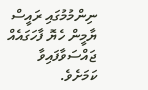ނިންމުމުގައި ރައީސް ޔާމީން ހެޔޮ ފާހަގައެއް ޖައްސަވާފައިވާ ކަމަށެވެ.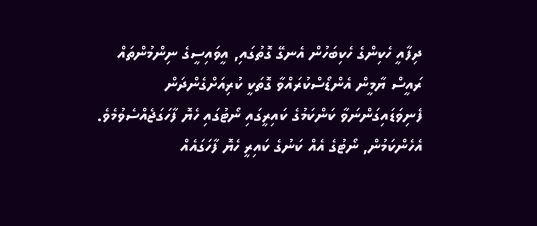ދިފާއީ ހެކިންގެ ހެކިބަހުން އެނގޭ ގޮތުގައި, އީވައިސީގެ ނިންމުންތައް ރައީސް ޔާމީން އެންޑޯސްކުރައްވާ ގޮތަކީ ކުރިއަށްގެންދަން ފެނިވަޑައިގަންނަވާ ކަންކަމުގެ ކައިރީގައި ނޯޓުގައި ހެޔޮ ފާހަގަޖެއްސެވުމެވެ. އެހެންކަމުން, ނޯޓުގެ އެއް ކަނުގެ ކައިރީ ހެޔޮ ފާހަގައެއް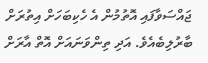ޖައްސަވާފައި އޮތުމުން އެ ހެކިބަހަށް އިތުރަށް ބާރުލިބެއެވެ. އަދި ތިންވަނައަށް އޮތް އާރަށް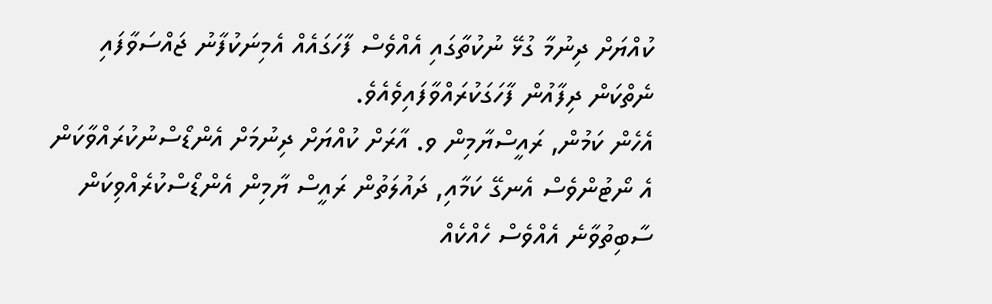ކުއްޔަށް ދިނުމާ ގުޅޭ ނުކުތާގައި އެއްވެސް ފާހަގައެއް އެމިނަކުފާނު ޖައްސަވާފައި ނެތްކަން ދިފާއުން ފާހަގަކުރައްވާފައިވެއެވެ.
އެހެން ކަމުން, ރައީސްޔާމިން ވ. އާރަށް ކުއްޔަށް ދިނުމަށް އެންޑޯސްނުކުރައްވާކަން އެ ނޯޓުންވެސް އެނގޭ ކަމާއި, ދައުލަތުން ރައީސް ޔާމިން އެންޑޯސްކުރެއްވިކަން ސާބިތުވާނެ އެއްވެސް ހެއްކެއް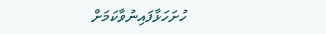ހުށަހަޅާފައިނުވާކަމަށް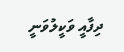ދިފާއީ ވަކީލުވަނީ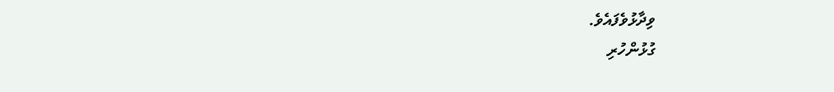ވިދާޅުވެފައެވެ.
ގުޅުންހުރި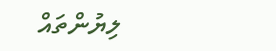ލިޔުންތައް